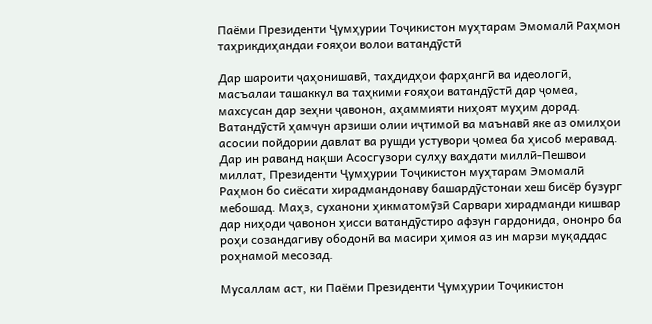Паёми Президенти Ҷумҳурии Тоҷикистон муҳтарам Эмомалӣ Раҳмон таҳрикдиҳандаи ғояҳои волои ватандӯстӣ

Дар шароити ҷаҳонишавӣ, таҳдидҳои фарҳангӣ ва идеологӣ, масъалаи ташаккул ва таҳкими ғояҳои ватандӯстӣ дар ҷомеа, махсусан дар зеҳни ҷавонон, аҳаммияти ниҳоят муҳим дорад. Ватандӯстӣ ҳамчун арзиши олии иҷтимоӣ ва маънавӣ яке аз омилҳои асосии пойдории давлат ва рушди устувори ҷомеа ба ҳисоб меравад. Дар ин раванд нақши Асосгузори сулҳу ваҳдати миллӣ-Пешвои миллат, Президенти Ҷумҳурии Тоҷикистон муҳтарам Эмомалӣ Раҳмон бо сиёсати хирадмандонаву башардӯстонаи хеш бисёр бузург мебошад. Маҳз, суханони ҳикматомӯзӣ Сарвари хирадманди кишвар дар ниҳоди ҷавонон ҳисси ватандӯстиро афзун гардонида, ононро ба роҳи созандагиву ободонӣ ва масири ҳимоя аз ин марзи муқаддас роҳнамоӣ месозад.

Мусаллам аст, ки Паёми Президенти Ҷумҳурии Тоҷикистон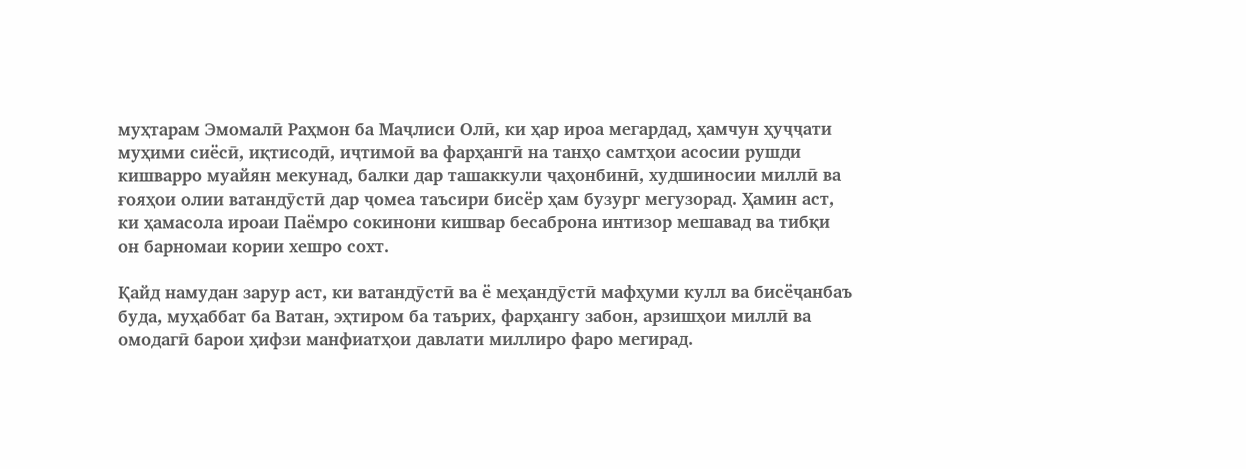муҳтарам Эмомалӣ Раҳмон ба Маҷлиси Олӣ, ки ҳар ироа мегардад, ҳамчун ҳуҷҷати муҳими сиёсӣ, иқтисодӣ, иҷтимоӣ ва фарҳангӣ на танҳо самтҳои асосии рушди кишварро муайян мекунад, балки дар ташаккули ҷаҳонбинӣ, худшиносии миллӣ ва ғояҳои олии ватандӯстӣ дар ҷомеа таъсири бисёр ҳам бузург мегузорад. Ҳамин аст, ки ҳамасола ироаи Паёмро сокинони кишвар бесаброна интизор мешавад ва тибқи он барномаи кории хешро сохт.

Қайд намудан зарур аст, ки ватандӯстӣ ва ё меҳандӯстӣ мафҳуми кулл ва бисёҷанбаъ буда, муҳаббат ба Ватан, эҳтиром ба таърих, фарҳангу забон, арзишҳои миллӣ ва омодагӣ барои ҳифзи манфиатҳои давлати миллиро фаро мегирад.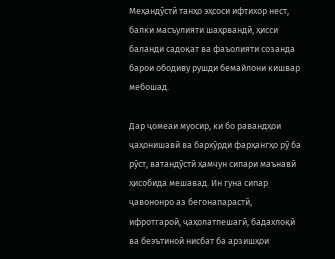Меҳандӯстӣ танҳо эҳсоси ифтихор нест, балки масъулияти шаҳрвандӣ, ҳисси баланди садоқат ва фаъолияти созанда барои ободиву рушди бемайлони кишвар мебошад.

Дар ҷомеаи муосир, ки бо равандҳои ҷаҳонишавӣ ва бархӯрди фарҳангҳо рӯ ба рӯст, ватандӯстӣ ҳамчун сипари маънавӣ ҳисобида мешавад. Ин гуна сипар ҷавононро аз бегонапарастӣ, ифротгароӣ, ҷаҳолатпешагӣ, бадахлоқӣ  ва беэътиноӣ нисбат ба арзишҳои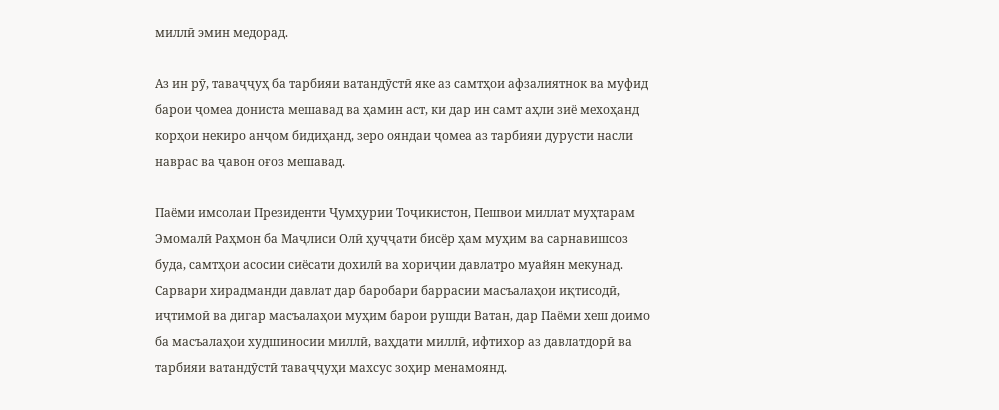миллӣ эмин медорад.

Аз ин рӯ, таваҷҷуҳ ба тарбияи ватандӯстӣ яке аз самтҳои афзалиятнок ва муфид барои ҷомеа дониста мешавад ва ҳамин аст, ки дар ин самт аҳли зиё мехоҳанд корҳои некиро анҷом бидиҳанд, зеро ояндаи ҷомеа аз тарбияи дурусти насли наврас ва ҷавон оғоз мешавад.

Паёми имсолаи Президенти Ҷумҳурии Тоҷикистон, Пешвои миллат муҳтарам Эмомалӣ Раҳмон ба Маҷлиси Олӣ ҳуҷҷати бисёр ҳам муҳим ва сарнавишсоз буда, самтҳои асосии сиёсати дохилӣ ва хориҷии давлатро муайян мекунад. Сарвари хирадманди давлат дар баробари баррасии масъалаҳои иқтисодӣ, иҷтимоӣ ва дигар масъалаҳои муҳим барои рушди Ватан, дар Паёми хеш доимо ба масъалаҳои худшиносии миллӣ, ваҳдати миллӣ, ифтихор аз давлатдорӣ ва тарбияи ватандӯстӣ таваҷҷуҳи махсус зоҳир менамоянд.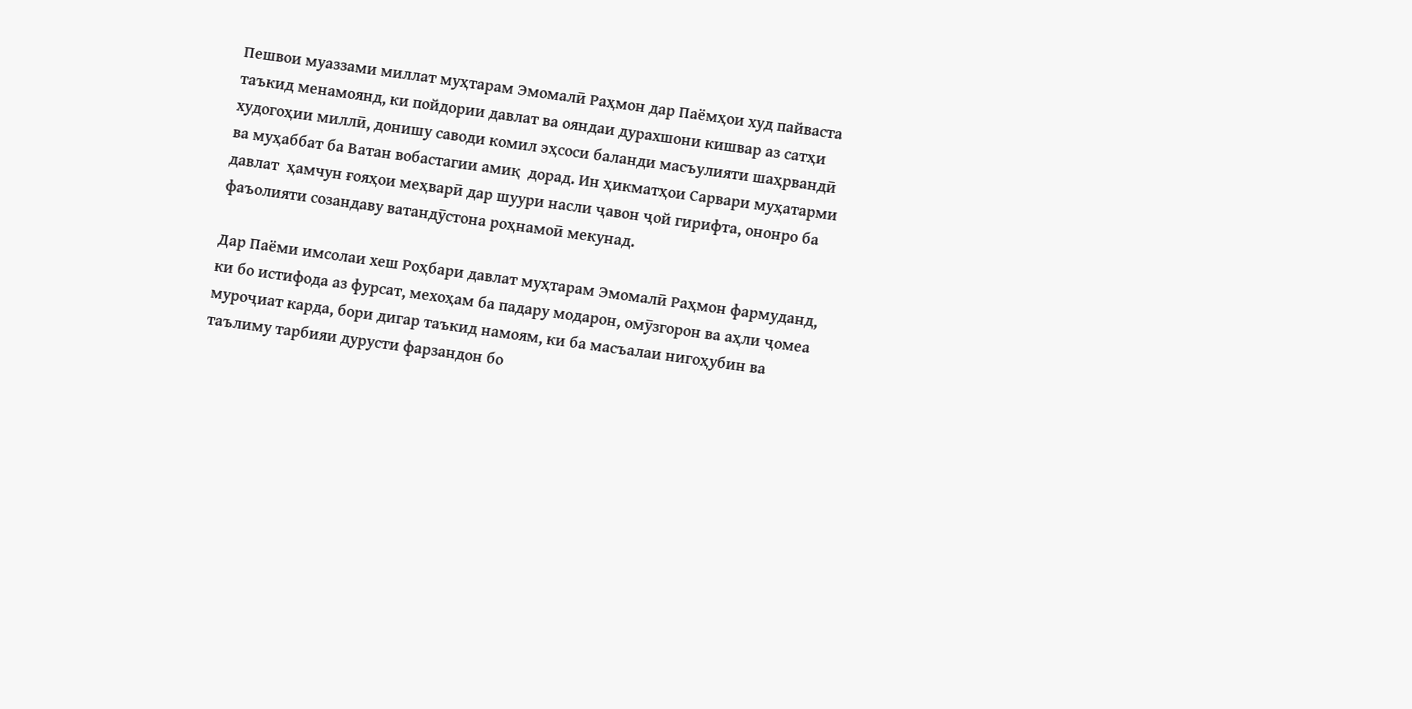Пешвои муаззами миллат муҳтарам Эмомалӣ Раҳмон дар Паёмҳои худ пайваста таъкид менамоянд, ки пойдории давлат ва ояндаи дурахшони кишвар аз сатҳи худогоҳии миллӣ, донишу саводи комил эҳсоси баланди масъулияти шаҳрвандӣ ва муҳаббат ба Ватан вобастагии амиқ  дорад. Ин ҳикматҳои Сарвари муҳатарми давлат  ҳамчун ғояҳои меҳварӣ дар шуури насли ҷавон ҷой гирифта, ононро ба фаъолияти созандаву ватандӯстона роҳнамоӣ мекунад.

Дар Паёми имсолаи хеш Роҳбари давлат муҳтарам Эмомалӣ Раҳмон фармуданд, ки бо истифода аз фурсат, мехоҳам ба падару модарон, омӯзгорон ва аҳли ҷомеа муроҷиат карда, бори дигар таъкид намоям, ки ба масъалаи нигоҳубин ва таълиму тарбияи дурусти фарзандон бо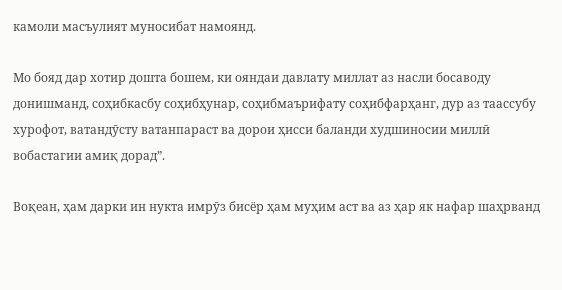камоли масъулият муносибат намоянд.

Мо бояд дар хотир дошта бошем, ки ояндаи давлату миллат аз насли босаводу донишманд, соҳибкасбу соҳибҳунар, соҳибмаърифату соҳибфарҳанг, дур аз таассубу хурофот, ватандӯсту ватанпараст ва дорои ҳисси баланди худшиносии миллӣ вобастагии амиқ дорад”.

Воқеан, ҳам дарки ин нукта имрӯз бисёр ҳам муҳим аст ва аз ҳар як нафар шаҳрванд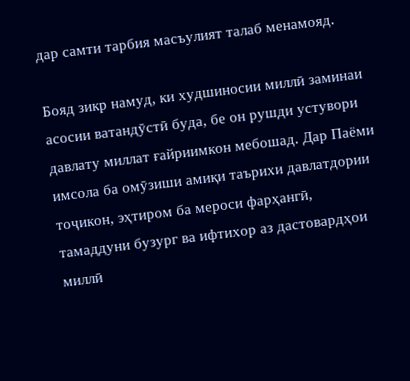дар самти тарбия масъулият талаб менамояд.

Бояд зикр намуд, ки худшиносии миллӣ заминаи асосии ватандӯстӣ буда, бе он рушди устувори давлату миллат ғайриимкон мебошад. Дар Паёми имсола ба омӯзиши амиқи таърихи давлатдории тоҷикон, эҳтиром ба мероси фарҳангӣ, тамаддуни бузург ва ифтихор аз дастовардҳои миллӣ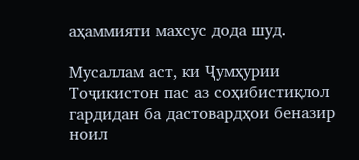аҳаммияти махсус дода шуд.

Мусаллам аст, ки Ҷумҳурии Тоҷикистон пас аз соҳибистиқлол гардидан ба дастовардҳои беназир ноил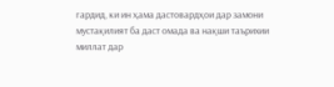гардид, ки ин ҳама дастовардҳои дар замони мустақилият ба даст омада ва нақши таърихии миллат дар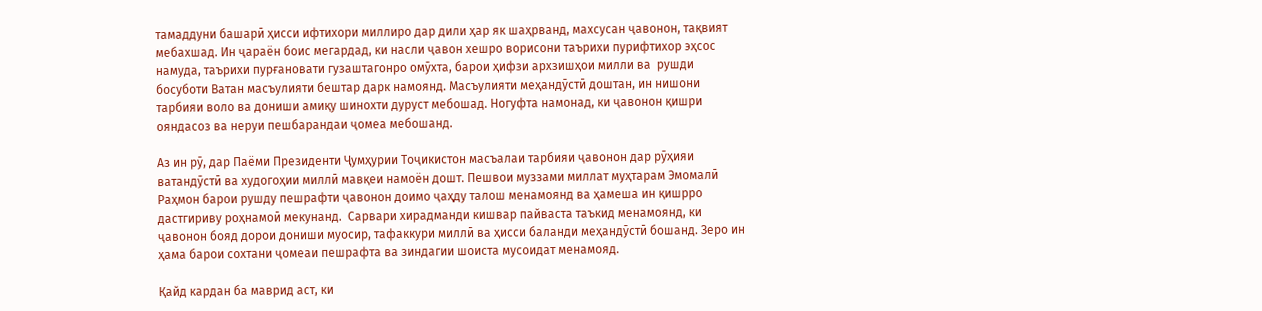тамаддуни башарӣ ҳисси ифтихори миллиро дар дили ҳар як шаҳрванд, махсусан ҷавонон, тақвият мебахшад. Ин ҷараён боис мегардад, ки насли ҷавон хешро ворисони таърихи пурифтихор эҳсос намуда, таърихи пурғановати гузаштагонро омӯхта, барои ҳифзи архзишҳои милли ва  рушди босуботи Ватан масъулияти бештар дарк намоянд. Масъулияти меҳандӯстӣ доштан, ин нишони тарбияи воло ва дониши амиқу шинохти дуруст мебошад. Ногуфта намонад, ки ҷавонон қишри ояндасоз ва неруи пешбарандаи ҷомеа мебошанд.

Аз ин рӯ, дар Паёми Президенти Ҷумҳурии Тоҷикистон масъалаи тарбияи ҷавонон дар рӯҳияи ватандӯстӣ ва худогоҳии миллӣ мавқеи намоён дошт. Пешвои муззами миллат муҳтарам Эмомалӣ Раҳмон барои рушду пешрафти ҷавонон доимо ҷаҳду талош менамоянд ва ҳамеша ин қишрро дастгириву роҳнамоӣ мекунанд.  Сарвари хирадманди кишвар пайваста таъкид менамоянд, ки ҷавонон бояд дорои дониши муосир, тафаккури миллӣ ва ҳисси баланди меҳандӯстӣ бошанд. Зеро ин ҳама барои сохтани ҷомеаи пешрафта ва зиндагии шоиста мусоидат менамояд.

Қайд кардан ба маврид аст, ки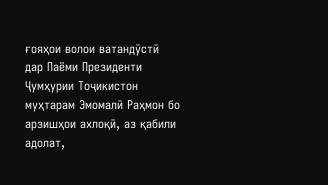ғояҳои волои ватандӯстӣ  дар Паёми Президенти Ҷумҳурии Тоҷикистон муҳтарам Эмомалӣ Раҳмон бо арзишҳои ахлоқӣ, аз қабили адолат,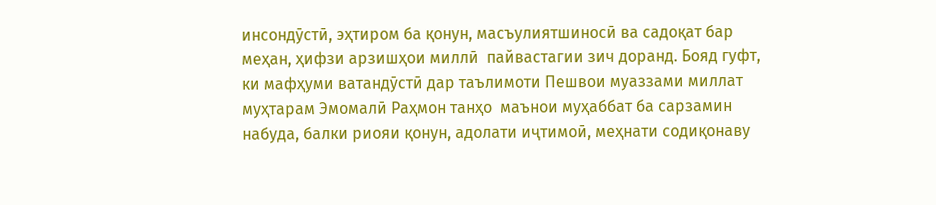инсондӯстӣ, эҳтиром ба қонун, масъулиятшиносӣ ва садоқат бар меҳан, ҳифзи арзишҳои миллӣ  пайвастагии зич доранд. Бояд гуфт, ки мафҳуми ватандӯстӣ дар таълимоти Пешвои муаззами миллат муҳтарам Эмомалӣ Раҳмон танҳо  маънои муҳаббат ба сарзамин набуда, балки риояи қонун, адолати иҷтимоӣ, меҳнати содиқонаву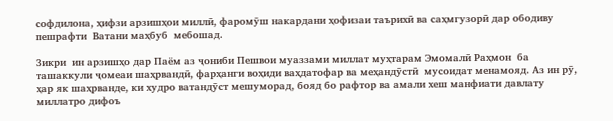софдилона, ҳифзи арзишҳои миллӣ, фаромӯш накардани ҳофизаи таърихӣ ва саҳмгузорӣ дар ободиву пешрафти  Ватани маҳбуб  мебошад.

Зикри  ин арзишҳо дар Паём аз ҷониби Пешвои муаззами миллат муҳтарам Эмомалӣ Раҳмон  ба ташаккули ҷомеаи шаҳрвандӣ, фарҳанги воҳиди ваҳдатофар ва меҳандӯстӣ  мусоидат менамояд. Аз ин рӯ, ҳар як шаҳрванде, ки худро ватандӯст мешуморад, бояд бо рафтор ва амали хеш манфиати давлату миллатро дифоъ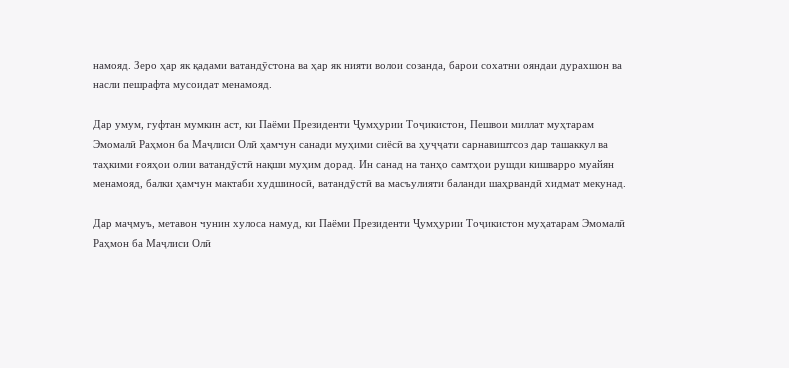намояд. Зеро ҳар як қадами ватандӯстона ва ҳар як нияти волои созанда, барои сохатни ояндаи дурахшон ва насли пешрафта мусоидат менамояд.

Дар умум, гуфтан мумкин аст, ки Паёми Президенти Ҷумҳурии Тоҷикистон, Пешвои миллат муҳтарам Эмомалӣ Раҳмон ба Маҷлиси Олӣ ҳамчун санади муҳими сиёсӣ ва ҳуҷҷати сарнавиштсоз дар ташаккул ва таҳкими ғояҳои олии ватандӯстӣ нақши муҳим дорад. Ин санад на танҳо самтҳои рушди кишварро муайян менамояд, балки ҳамчун мактаби худшиносӣ, ватандӯстӣ ва масъулияти баланди шаҳрвандӣ хидмат мекунад.

Дар маҷмуъ, метавон чунин хулоса намуд, ки Паёми Президенти Ҷумҳурии Тоҷикистон муҳатарам Эмомалӣ Раҳмон ба Маҷлиси Олӣ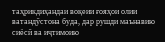таҳрикдиҳандаи воқеии ғояҳои олии ватандӯстона буда, дар рушди маънавию сиёсӣ ва иҷтимоию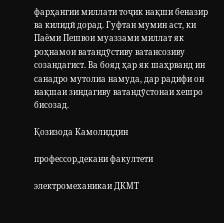фарҳангии миллати тоҷик нақши беназир ва килидӣ дорад. Гуфтан мумин аст, ки Паёми Пешвои муаззами миллат як роҳнамои ватандӯстиву ватансозиву созандагист. Ва бояд ҳар як шаҳрванд ин санадро мутолиа намуда, дар радифи он нақшаи зиндагиву ватандӯстонаи хешро бисозад.

Қозизода Камолиддин

профессор,декани факултети

электромеханикаи ДКМТ